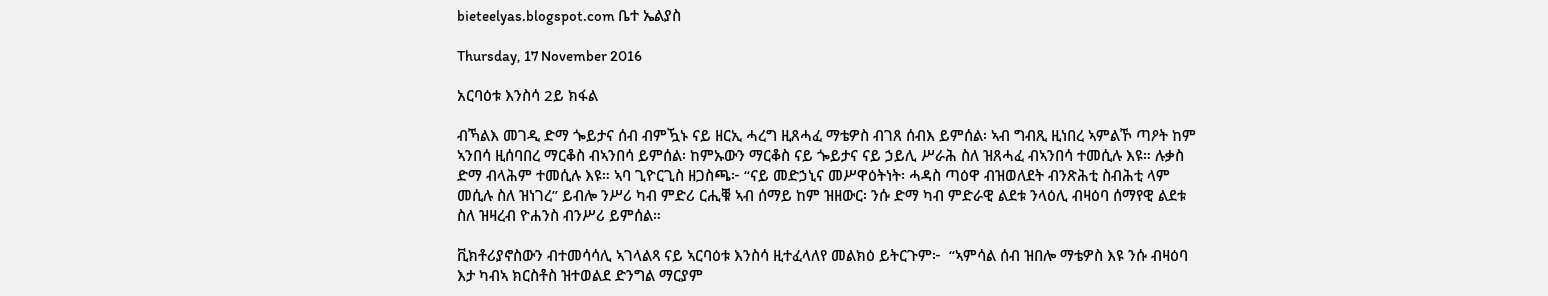bieteelyas.blogspot.com ቤተ ኤልያስ

Thursday, 17 November 2016

አርባዕቱ እንስሳ 2ይ ክፋል

ብኻልእ መገዲ ድማ ጐይታና ሰብ ብምዃኑ ናይ ዘርኢ ሓረግ ዚጸሓፈ ማቴዎስ ብገጸ ሰብእ ይምሰል፡ ኣብ ግብጺ ዚነበረ ኣምልኾ ጣዖት ከም ኣንበሳ ዚሰባበረ ማርቆስ ብኣንበሳ ይምሰል፡ ከምኡውን ማርቆስ ናይ ጐይታና ናይ ኃይሊ ሥራሕ ስለ ዝጸሓፈ ብኣንበሳ ተመሲሉ እዩ። ሉቃስ ድማ ብላሕም ተመሲሉ እዩ። ኣባ ጊዮርጊስ ዘጋስጫ፦ “ናይ መድኃኒና መሥዋዕትነት፡ ሓዳስ ጣዕዋ ብዝወለደት ብንጽሕቲ ስብሕቲ ላም መሲሉ ስለ ዝነገረ” ይብሎ ንሥሪ ካብ ምድሪ ርሒቑ ኣብ ሰማይ ከም ዝዘውር፡ ንሱ ድማ ካብ ምድራዊ ልደቱ ንላዕሊ ብዛዕባ ሰማየዊ ልደቱ ስለ ዝዛረብ ዮሐንስ ብንሥሪ ይምሰል።

ቪክቶሪያኖስውን ብተመሳሳሊ ኣገላልጻ ናይ ኣርባዕቱ እንስሳ ዚተፈላለየ መልክዕ ይትርጉም፦  “ኣምሳል ሰብ ዝበሎ ማቴዎስ እዩ ንሱ ብዛዕባ እታ ካብኣ ክርስቶስ ዝተወልደ ድንግል ማርያም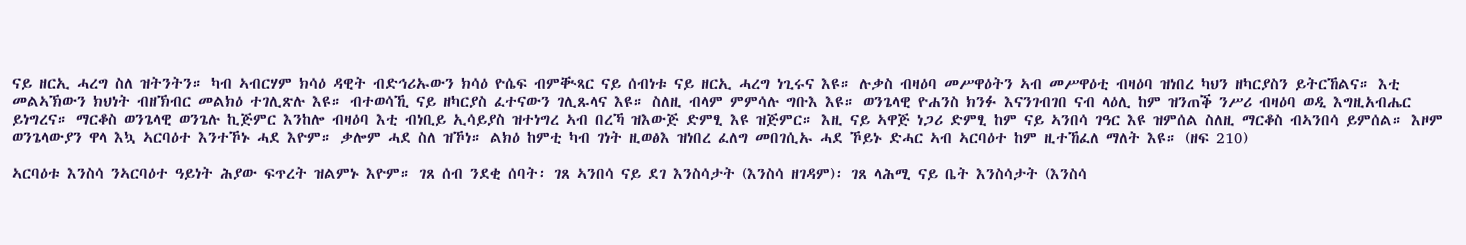ናይ ዘርኢ ሓረግ ስለ ዝትንትን። ካብ ኣብርሃም ክሳዕ ዳዊት ብድኅሪኡውን ክሳዕ ዮሴፍ ብምቚጻር ናይ ሰብነቱ ናይ ዘርኢ ሓረግ ነጊሩና እዩ። ሉቃስ ብዛዕባ መሥዋዕትን ኣብ መሥዋዕቲ ብዛዕባ ዝነበረ ካህን ዘካርያስን ይትርኸልና። እቲ መልኣኽውን ክህነት ብዘኽብር መልክዕ ተገሊጽሉ እዩ። ብተወሳኺ ናይ ዘካርያስ ፈተናውን ገሊጹላና እዩ። ስለዚ ብላም ምምሳሉ ግቡእ እዩ። ወንጌላዊ ዮሐንስ ክንፉ እናንገብገበ ናብ ላዕሊ ከም ዝንጠቕ ንሥሪ ብዛዕባ ወዲ እግዚአብሔር ይነግረና። ማርቆስ ወንጌላዊ ወንጌሉ ኪጅምር እንከሎ ብዛዕባ እቲ ብነቢይ ኢሳይያስ ዝተነግረ ኣብ በረኻ ዝእውጅ ድምፂ እዩ ዝጅምር። እዚ ናይ ኣዋጅ ነጋሪ ድምፂ ከም ናይ ኣንበሳ ገዓር እዩ ዝምሰል ስለዚ ማርቆስ ብኣንበሳ ይምሰል። እዞም ወንጌላውያን ዋላ እኳ ኣርባዕተ እንተኾኑ ሓደ እዮም። ቃሎም ሓደ ስለ ዝኾነ። ልክዕ ከምቲ ካብ ገነት ዚወፅእ ዝነበረ ፈለግ መበገሲኡ ሓደ ኾይኑ ድሓር ኣብ ኣርባዕተ ከም ዚተኸፈለ ማለት እዩ። (ዘፍ 210)

ኣርባዕቱ እንስሳ ንኣርባዕተ ዓይነት ሕያው ፍጥረት ዝልምኑ እዮም። ገጸ ሰብ ንደቂ ሰባት፡ ገጸ ኣንበሳ ናይ ደገ እንስሳታት (እንስሳ ዘገዳም)፡ ገጸ ላሕሚ ናይ ቤት እንስሳታት (እንስሳ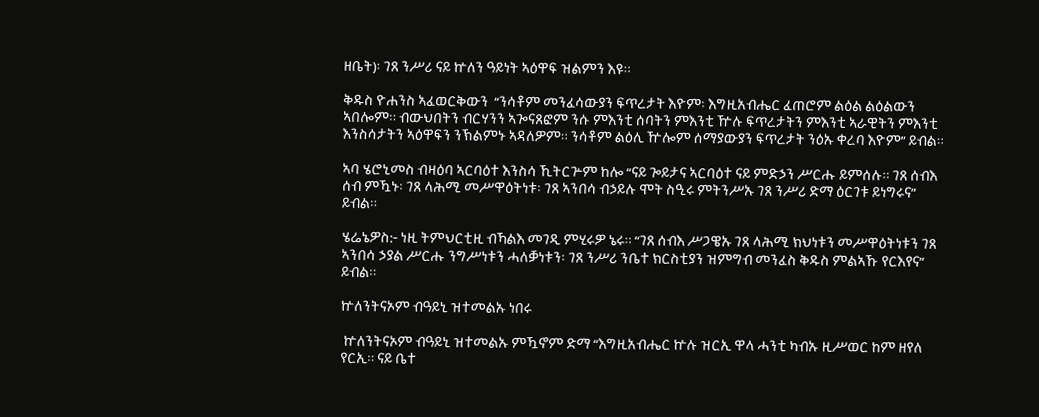ዘቤት)፡ ገጸ ንሥሪ ናይ ኵለን ዓይነት ኣዕዋፍ ዝልምን እዩ።

ቅዱስ ዮሐንስ ኣፈወርቅውን  “ንሳቶም መንፈሳውያን ፍጥረታት እዮም፡ እግዚአብሔር ፈጠሮም ልዕል ልዕልውን ኣበሎም። ብውህበትን ብርሃንን ኣጐናጸፎም ንሱ ምእንቲ ሰባትን ምእንቲ ዅሉ ፍጥረታትን ምእንቲ ኣራዊትን ምእንቲ እንስሳታትን ኣዕዋፍን ንኽልምኑ ኣዳለዎም። ንሳቶም ልዕሊ ዅሎም ሰማያውያን ፍጥረታት ንዕኡ ቀረባ እዮም” ይብል።

ኣባ ሄሮኒመስ ብዛዕባ ኣርባዕተ እንስሳ ኺትርጕም ከሎ “ናይ ጐይታና ኣርባዕተ ናይ ምድኃን ሥርሑ ይምሰሉ። ገጸ ሰብእ ሰብ ምዃኑ፡ ገጸ ላሕሚ መሥዋዕትነቱ፡ ገጸ ኣንበሳ ብኃይሉ ሞት ስዒሩ ምትንሥኡ ገጸ ንሥሪ ድማ ዕርገቱ ይነግሩና” ይብል።

ሄሬኔዎስ:- ነዚ ትምህርቲዚ ብኻልእ መገዲ ምሂሩዎ ኔሩ። “ገጸ ሰብእ ሥጋዌኡ ገጸ ላሕሚ ክህነቱን መሥዋዕትነቱን ገጸ ኣንበሳ ኃያል ሥርሑ ንግሥነቱን ሓለቓነቱን፡ ገጸ ንሥሪ ንቤተ ክርስቲያን ዝምግብ መንፈስ ቅዱስ ምልኣኹ የርእየና” ይብል።

ኵለንትናኦም ብዓይኒ ዝተመልኡ ነበሩ

 ኵለንትናኦም ብዓይኒ ዝተመልኡ ምዃኖም ድማ “እግዚአብሔር ኵሉ ዝርኢ ዋላ ሓንቲ ካብኡ ዚሥወር ከም ዘየለ የርኢ። ናይ ቤተ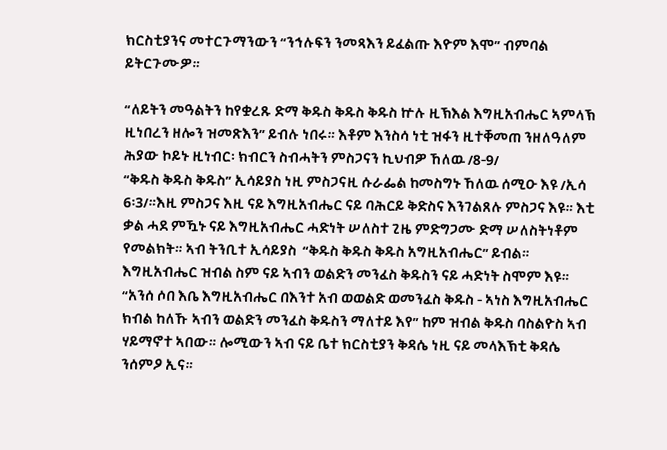ክርስቲያንና መተርጉማንውን “ንኅሉፍን ንመጻእን ይፈልጡ እዮም እሞ” ብምባል ይትርጉሙዎ።

“ለይትን መዓልትን ከየቋረጹ ድማ ቅዱስ ቅዱስ ቅዱስ ኵሉ ዚኽእል እግዚአብሔር ኣምላኽ ዚነበረን ዘሎን ዝመጽእን” ይብሉ ነበሩ። እቶም እንስሳ ነቲ ዝፋን ዚተቐመጠ ንዘለዓለም ሕያው ኮይኑ ዚነብር፡ ክብርን ስብሓትን ምስጋናን ኪህብዎ ኸለዉ /8-9/
“ቅዱስ ቅዱስ ቅዱስ” ኢሳይያስ ነዚ ምስጋናዚ ሱራፌል ከመስግኑ ኸለዉ ሰሚዑ እዩ /ኢሳ 6፡3/።እዚ ምስጋና እዚ ናይ እግዚአብሔር ናይ ባሕርይ ቅድስና እንገልጸሉ ምስጋና እዩ። እቲ ቃል ሓደ ምዃኑ ናይ እግዚአብሔር ሓድነት ሠለስተ ጊዜ ምድግጋሙ ድማ ሠለስትነቶም የመልክት። ኣብ ትንቢተ ኢሳይያስ  “ቅዱስ ቅዱስ ቅዱስ አግዚአብሔር” ይብል። እግዚአብሔር ዝብል ስም ናይ ኣብን ወልድን መንፈስ ቅዱስን ናይ ሓድነት ስሞም እዩ። “አንሰ ሶበ እቤ እግዚአብሔር በእንተ አብ ወወልድ ወመንፈስ ቅዱስ - ኣነስ እግዚአብሔር ክብል ከለኹ ኣብን ወልድን መንፈስ ቅዱስን ማለተይ እየ” ከም ዝብል ቅዱስ ባስልዮስ ኣብ ሃይማኖተ ኣበው። ሎሚውን ኣብ ናይ ቤተ ክርስቲያን ቅዳሴ ነዚ ናይ መላእኽቲ ቅዳሴ ንሰምዖ ኢና።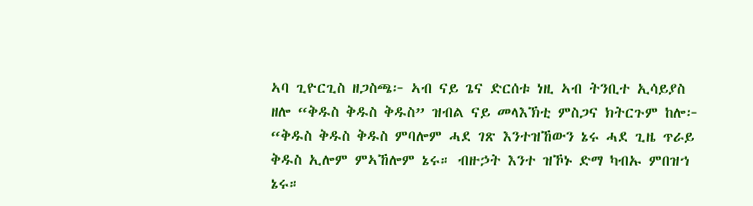ኣባ ጊዮርጊስ ዘጋስጫ፦ ኣብ ናይ ጌና ድርሰቱ ነዚ ኣብ ትንቢተ ኢሳይያስ ዘሎ “ቅዱስ ቅዱስ ቅዱስ” ዝብል ናይ መላእኽቲ ምስጋና ክትርጉም ከሎ፦ “ቅዱስ ቅዱስ ቅዱስ ምባሎም ሓደ ገጽ እንተዝኸውን ኔሩ ሓደ ጊዜ ጥራይ ቅዱስ ኢሎም ምኣኸሎም ኔሩ። ብዙኃት እንተ ዝኾኑ ድማ ካብኡ ምበዝኀ ኔሩ።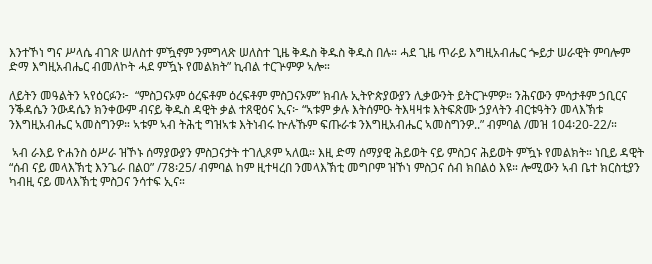እንተኾነ ግና ሥላሴ ብገጽ ሠለስተ ምዃኖም ንምግላጽ ሠለስተ ጊዜ ቅዱስ ቅዱስ ቅዱስ በሉ። ሓደ ጊዜ ጥራይ እግዚአብሔር ጐይታ ሠራዊት ምባሎም ድማ እግዚአብሔር ብመለኮት ሓደ ምዃኑ የመልክት” ኪብል ተርጕምዎ ኣሎ።

ለይትን መዓልትን ኣየዕርፉን፦  “ምስጋናኦም ዕረፍቶም ዕረፍቶም ምስጋናኦም” ክብሉ ኢትዮጵያውያን ሊቃውንት ይትርጕምዎ። ንሕናውን ምሳታቶም ኃቢርና ንቕዳሴን ንውዳሴን ክንቀውም ብናይ ቅዱስ ዳዊት ቃል ተጸዊዕና ኢና፦ “ኣቱም ቃሉ እትሰምዑ ትእዛዛቱ እትፍጽሙ ኃያላትን ብርቱዓትን መላእኽቱ ንእግዚአብሔር ኣመስግንዎ። ኣቱም ኣብ ትሕቲ ግዝኣቱ እትነብሩ ኵሉኹም ፍጡራቱ ንእግዚአብሔር ኣመስግንዎ..” ብምባል /መዝ 104፡20-22/።

 ኣብ ራእይ ዮሐንስ ዕሥራ ዝኾኑ ሰማያውያን ምስጋናታት ተገሊጾም ኣለዉ። እዚ ድማ ሰማያዊ ሕይወት ናይ ምስጋና ሕይወት ምዃኑ የመልክት። ነቢይ ዳዊት “ሰብ ናይ መላእኽቲ እንጌራ በልዐ” /78፡25/ ብምባል ከም ዚተዛረበ ንመላእኽቲ መግቦም ዝኾነ ምስጋና ሰብ ክበልዕ እዩ። ሎሚውን ኣብ ቤተ ክርስቲያን ካብዚ ናይ መላእኽቲ ምስጋና ንሳተፍ ኢና።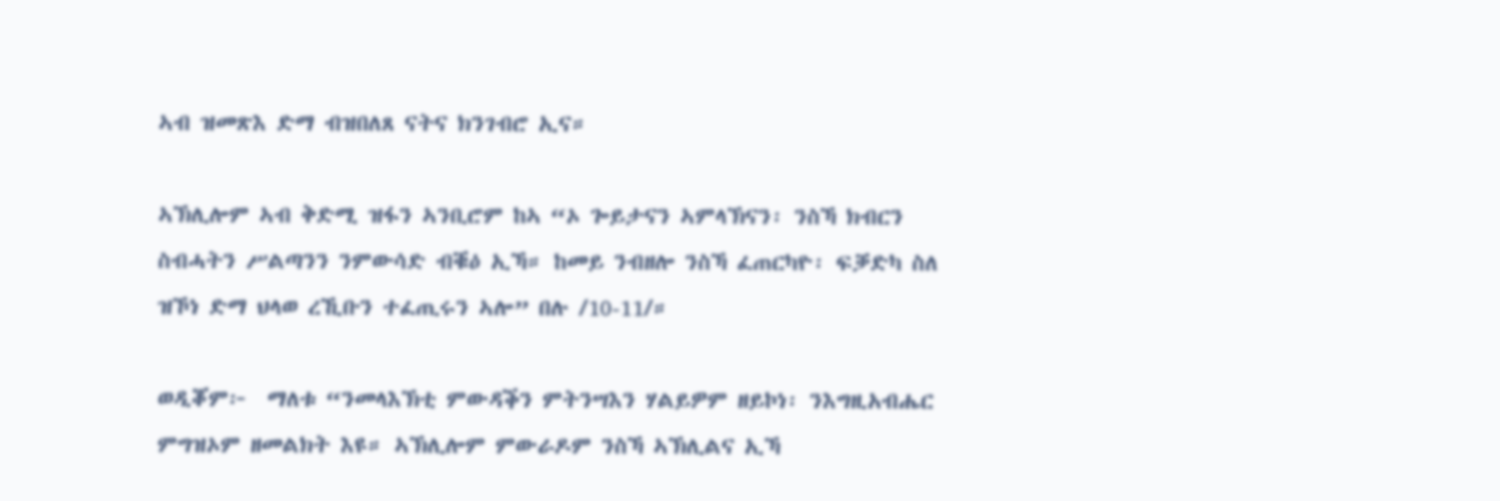ኣብ ዝመጽእ ድማ ብዝበለጸ ናትና ክንገብሮ ኢና።

ኣኽሊሎም ኣብ ቅድሚ ዝፋን ኣንቢሮም ከኣ “ኦ ጐይታናን ኣምላኽናን፡ ንስኻ ክብርን ስብሓትን ሥልጣንን ንምውሳድ ብቑዕ ኢኻ። ከመይ ንብዘሎ ንስኻ ፈጠርካዮ፡ ፍቓድካ ስለ ዝኾነ ድማ ህላወ ረኺቡን ተፈጢሩን ኣሎ” በሉ /10-11/።

ወዲቖም፦  ማለቱ “ንመላእኽቲ ምውዳቕን ምትንሣእን ሃልይዎም ዘይኮነ፡ ንእግዚአብሔር ምግዝኦም ዘመልክት እዩ። ኣኽሊሎም ምውራዶም ንስኻ ኣኽሊልና ኢኻ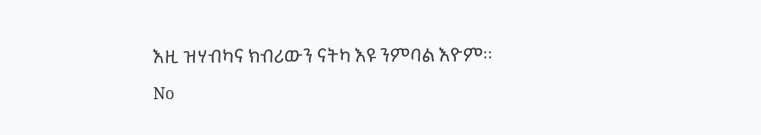እዚ ዝሃብካና ክብሪውን ናትካ እዩ ንምባል እዮም።

No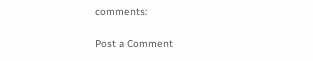comments:

Post a Comment